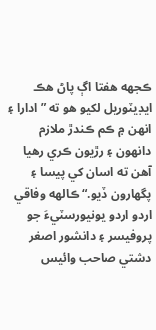ڪجهه هفتا اڳ پاڻ هڪ ايڊيٽوريل لکيو هو ته ” ادارا ۽ انهن ۾ ڪم ڪندڙ ملازم دانهون ۽ رڙيون ڪري رهيا آهن ته اسان کي پيسا ۽ پگهارون ڏيو.“ ڪالهه وفاقي اردو اردو يونيورسٽيءَ جو پروفيسر ۽ دانشور اصغر دشتي صاحب وائيس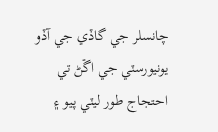چانسلر جي گاڏي جي آڏو يونيورسٽي جي اڱڻ تي احتجاج طور ليٽي پيو ۽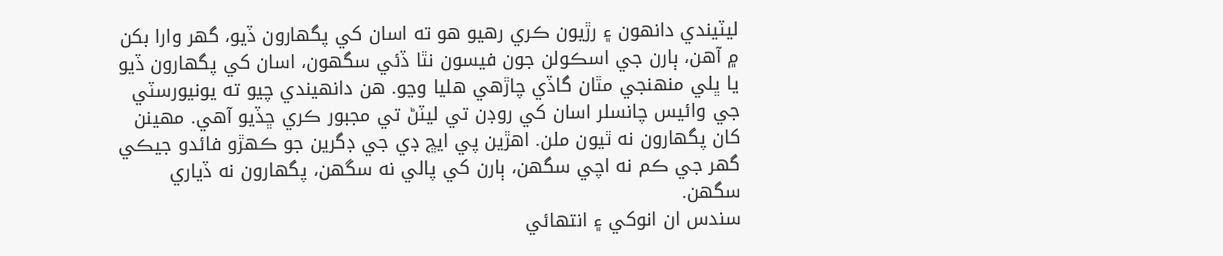ليٽيندي دانهون ۽ رڙيون ڪري رهيو هو ته اسان کي پگهارون ڏيو، گهر وارا بکن ۾ آهن، ٻارن جي اسڪولن جون فيسون نٿا ڏئي سگهون، اسان کي پگهارون ڏيو يا ڀلي منهنجي مٿان گاڏي چاڙهي هليا وڃو. هن دانهيندي چيو ته يونيورسٽي جي وائيس چانسلر اسان کي روڊن تي ليٽڻ تي مجبور ڪري ڇڏيو آهي. مهينن کان پگهارون نه ٿيون ملن. اهڙين پي ايڇ ڊي جي ڊگرين جو ڪهڙو فائدو جيڪي گهر جي ڪم نه اچي سگهن، ٻارن کي پالي نه سگهن، پگهارون نه ڏياري سگهن.
سندس ان انوکي ۽ انتهائي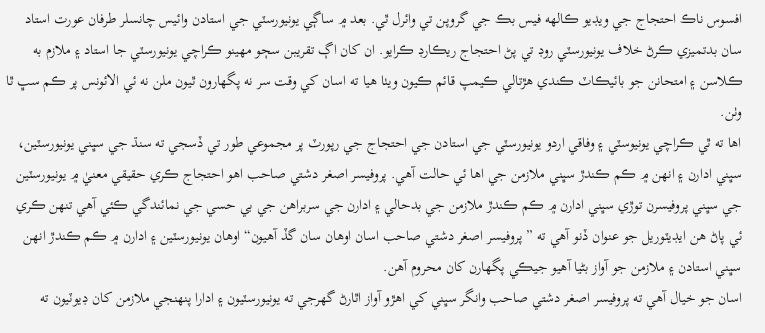افسوس ناڪ احتجاج جي ويڊيو ڪالهه فيس بڪ جي گروپن تي وائرل ٿي. بعد ۾ ساڳي يونيورسٽي جي استادن وائيس چانسلر طرفان عورت استاد سان بدتميزي ڪرڻ خلاف يونيورسٽي روڊ تي پڻ احتجاج ريڪارڊ ڪرايو. ان کان اڳ تقريبن سڄو مهينو ڪراچي يونيورسٽي جا استاد ۽ ملازم به ڪلاسن ۽ امتحانن جو بائيڪاٽ ڪندي هڙتالي ڪيمپ قائم ڪيون ويٺا هيا ته اسان کي وقت سر نه پگهارون ٿيون ملن نه ئي الائونس پر ڪم سڀ ٿا وٺن.
اها ته ٿي ڪراچي يونيوسٽي ۽ وفاقي اردو يونيورسٽي جي استادن جي احتجاج جي رپورٽ پر مجموعي طور تي ڏسجي ته سنڌ جي سڀني يونيورسٽين، سڀني ادارن ۽ انهن ۾ ڪم ڪندڙ سڀني ملازمن جي اها ئي حالت آهي. پروفيسر اصغر دشتي صاحب اهو احتجاج ڪري حقيقي معنيٰ ۾ يونيورسٽين جي سڀني پروفيسرن توڙي سڀني ادارن ۾ ڪم ڪندڙ ملازمن جي بدحالي ۽ ادارن جي سربراهن جي بي حسي جي نمائندگي ڪئي آهي تنهن ڪري ئي پاڻ هن ايڊيٽوريل جو عنوان ڏنو آهي ته ” پروفيسر اصغر دشتي صاحب اسان اوهان سان گڏ آهيون“ اوهان يونيورسٽين ۽ ادارن ۾ ڪم ڪندڙ انهن سڀني استادن ۽ ملازمن جو آواز بڻيا آهيو جيڪي پگهارن کان محروم آهن.
اسان جو خيال آهي ته پروفيسر اصغر دشتي صاحب وانگر سڀني کي اهڙو آواز اٿارڻ گهرجي ته يونيورسٽيون ۽ ادارا پنهنجي ملازمن کان ڊيوٽيون ته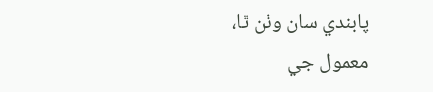پابندي سان وٺن ٿا، معمول جي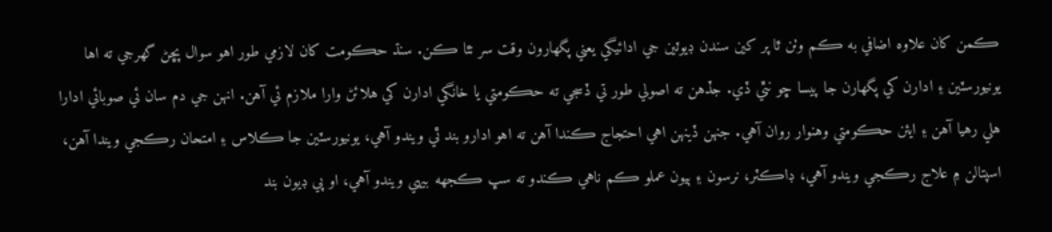ڪمن کان علاوه اضافي به ڪم وٺن ٿا پر کين سندن ڊيوٽين جي ادائيگي يعني پگهارون وقت سر نٿا ڪن. سنڌ حڪومت کان لازمي طور اهو سوال پڇڻ گهرجي ته اها يونيورسٽين ۽ ادارن کي پگهارن جا پيسا ڇو نٿي ڏي. جڏهن ته اصولي طور تي ڏسجي ته حڪومتي يا خانگي ادارن کي هلائڻ وارا ملازم ئي آهن. انهن جي دم سان ئي صوبائي ادارا هلي رهيا آهن ۽ ايئن حڪومتي وهنوار روان آهي. جنهن ڏينهن اهي احتجاج ڪندا آهن ته اهو ادارو بند ٿي ويندو آهي، يونيورسٽين جا ڪلاس ۽ امتحان رڪجي ويندا آهن، اسپتالن ۾ علاج رڪجي ويندو آهي، ڊاڪٽر، نرسون ۽ ٻيون عملو ڪم ناهي ڪندو ته سڀ ڪجهه بيهي ويندو آهي، او پي ڊيون بند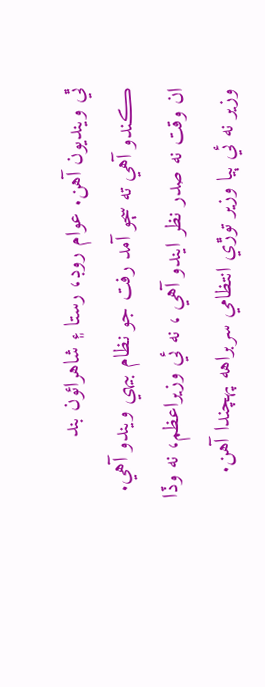ٿي وينديون آهن. عوام روڊ، رستا ۽ شاهرائون بند ڪندو آهي ته سڄو آمد رفت جو نظام بيهي ويندو آهي. ان وقت نه صدر نظر ايندو آهي ، نه ئي وزيراعظم، نه وڏا وزير نه ئي ٻيا وزير توڙي انتظامي سربراهه پهچندا آهن.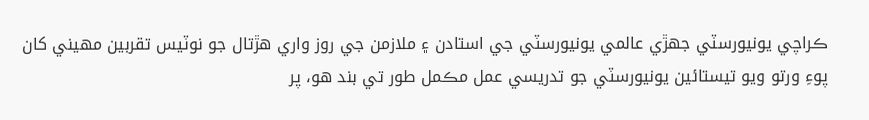ڪراچي يونيورسٽي جهڙي عالمي يونيورسٽي جي استادن ۽ ملازمن جي روز واري هڙتال جو نوٽيس تقربين مهيني کان پوءِ ورتو ويو تيستائين يونيورسٽي جو تدريسي عمل مڪمل طور تي بند هو، پر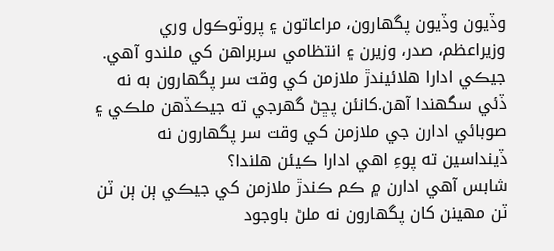وڏيون وڏيون پگهارون، مراعاتون ۽ پروٽوڪول وري وزيراعظم، صدر، وزيرن ۽ انتظامي سربراهن کي ملندو آهي. جيڪي ادارا هلائيندڙ ملازمن کي وقت سر پگهارون به نه ڏئي سگهندا آهن.کانئن پڇڻ گهرجي ته جيڪڏهن ملڪي ۽ صوبائي ادارن جي ملازمن کي وقت سر پگهارون نه ڏينداسين ته پوءِ اهي ادارا ڪيئن هلندا؟
شابس آهي ادارن ۾ ڪم ڪندڙ ملازمن کي جيڪي ٻن ٻن ٽن ٽن مهينن کان پگهارون نه ملڻ باوجود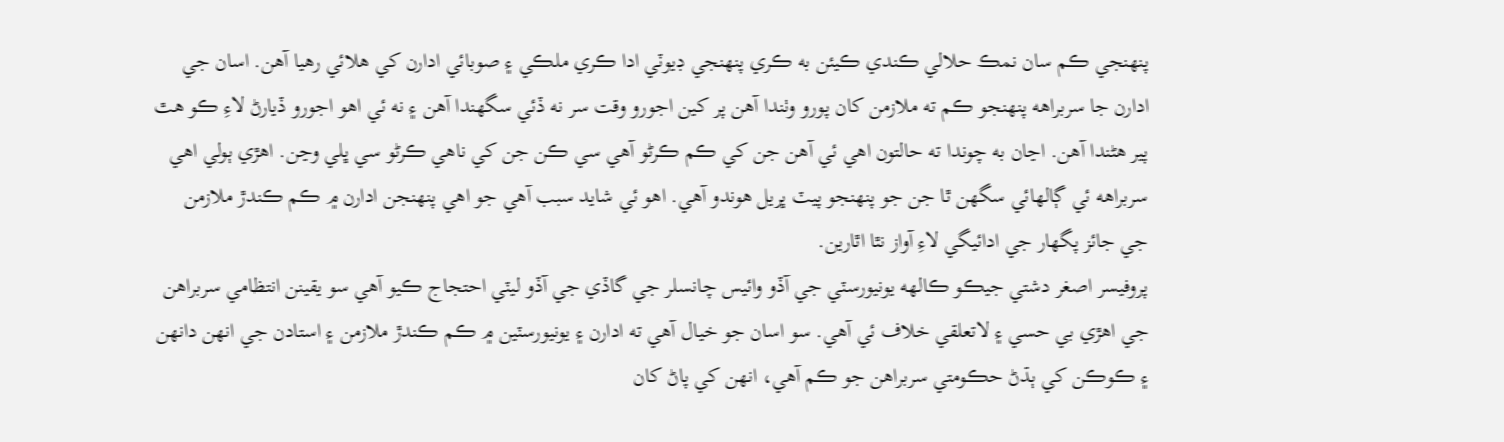پنهنجي ڪم سان نمڪ حلالي ڪندي ڪيئن به ڪري پنهنجي ڊيوٽي ادا ڪري ملڪي ۽ صوبائي ادارن کي هلائي رهيا آهن. اسان جي ادارن جا سربراهه پنهنجو ڪم ته ملازمن کان پورو وٺندا آهن پر کين اجورو وقت سر نه ڏئي سگهندا آهن ۽ نه ئي اهو اجورو ڏيارڻ لاءِ ڪو هٿ پير هڻندا آهن. اڃان به چوندا ته حالتون اهي ئي آهن جن کي ڪم ڪرڻو آهي سي ڪن جن کي ناهي ڪرڻو سي ڀلي وڃن. اهڙي ٻولي اهي سربراهه ئي ڳالهائي سگهن ٿا جن جو پنهنجو پيٽ ڀريل هوندو آهي. اهو ئي شايد سبب آهي جو اهي پنهنجن ادارن ۾ ڪم ڪندڙ ملازمن جي جائز پگهار جي ادائيگي لاءِ آواز نٿا اٿارين.
پروفيسر اصغر دشتي جيڪو ڪالهه يونيورسٽي جي آڏو وائيس چانسلر جي گاڏي جي آڏو ليٽي احتجاج ڪيو آهي سو يقينن انتظامي سربراهن جي اهڙي بي حسي ۽ لاتعلقي خلاف ئي آهي. سو اسان جو خيال آهي ته ادارن ۽ يونيورسٽين ۾ ڪم ڪندڙ ملازمن ۽ استادن جي انهن دانهن ۽ ڪوڪن کي ٻڌڻ حڪومتي سربراهن جو ڪم آهي، انهن کي پاڻ کان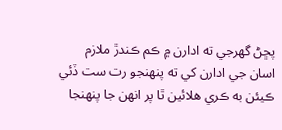پڇڻ گهرجي ته ادارن ۾ ڪم ڪندڙ ملازم اسان جي ادارن کي ته پنهنجو رت ست ڏئي ڪيئن به ڪري هلائين ٿا پر انهن جا پنهنجا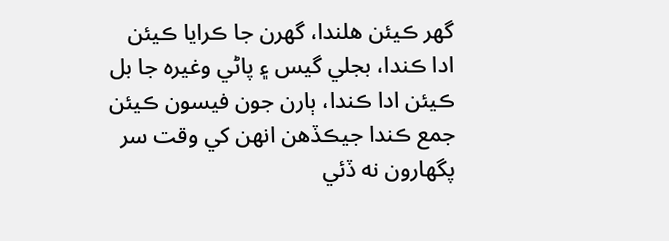گهر ڪيئن هلندا، گهرن جا ڪرايا ڪيئن ادا ڪندا، بجلي گيس ۽ پاڻي وغيره جا بل ڪيئن ادا ڪندا، ٻارن جون فيسون ڪيئن جمع ڪندا جيڪڏهن انهن کي وقت سر پگهارون نه ڏئي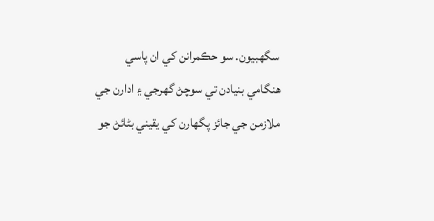سگهبيون. سو حڪمرانن کي ان پاسي هنگامي بنيادن تي سوچڻ گهرجي ۽ ادارن جي ملازمن جي جائز پگهارن کي يقيني بڻائڻ جو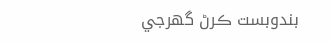بندوبست ڪرڻ گهرجي